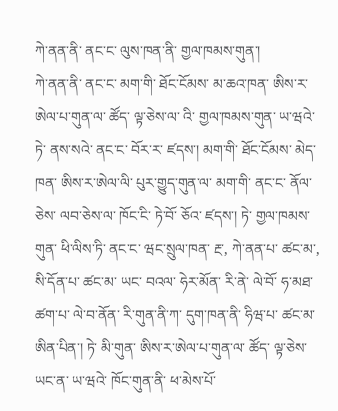ཀེ་ནན་ནི་ ནང་ང་ ལུས་ཁན་ནི་ གྱལ་ཁམས་གུན་།
ཀེ་ནན་ནི་ ནང་ང་ མག་གི་ ཐོང་ངོམས་ མ་ཆའ་ཁན་ ཨིས་ར་ཨེལ་པ་གུན་ལ་ ཚོད་ ལྟ་ཅེས་ལ་ འི་ གྱལ་ཁམས་གུན་ ཡ་ཝའེ་ ཏེ་ ནས་སའེ་ ནང་ང་ བོར་ར་ ཛདས་། མག་གི་ ཐོང་ངོམས་ མེད་ཁན་ ཨིས་ར་ཨེལ་ལི་ པུར་གྱུད་གུན་ལ་ མག་གི་ ནང་ང་ ནོལ་ཅེས་ ལབ་ཅེས་ལ་ ཁོང་ངི་ ཏེ་བོ་ ཅོའ་ ཛདས་། ཏེ་ གྱལ་ཁམས་གུན་ ཕི་ལིས་ཏི་ ནང་ང་ ཝང་སྲུལ་ཁན་ རྔ་, ཀེ་ནན་པ་ ཚང་མ་, སི་དོན་པ་ ཚང་མ་ ཡང་ བའལ་ ཧེར་མོན་ རི་ནེ་ ལེ་བོ་ ཧ་མཐ་ ཚག་པ་ ལེ་བ་ནོན་ རི་གུན་ནི་ཀ་ དུག་ཁན་ནི་ ཧིཝ་པ་ ཚང་མ་ ཨིན་པིན་། ཏེ་ མི་གུན་ ཨིས་ར་ཨེལ་པ་གུན་ལ་ ཚོད་ ལྟ་ཅེས་ ཡང་ན་ ཡ་ཝའེ་ ཁོང་གུན་ནི་ ཕ་མེས་པོ་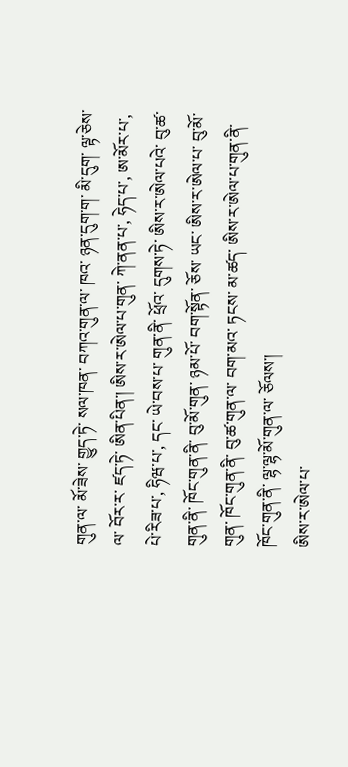གུན་ལ་ མོ་ཟེས་ གྱུད་ཏེ་ སལ་ཁན་ བཀའ་གུན་ལ་ ཁའ་ ཉན་དུག་ག་ མི་དུག་ ལྟ་ཅེས་ལ་ བོར་ར་ ཛད་ཏེ་ ཨིན་པིན་། ཨིས་ར་ཨེལ་པ་གུན་ ཀེ་ནན་པ་, ཧེད་པ་, ཨ་མོར་པ་, པེ་རིཟ་པ་, ཧིཝ་པ་, དང་ ཡེ་བས་པ་ གུན་ནི་ ཕྲོའ་ དུགས་ཏེ་ ཨིས་ར་ཨེལ་པའེ་ བུ་ཚ་གུན་ནི་ ཁོང་གུན་ནི་ བུ་མོ་གུན་ ཉམ་པོ་ བག་སྟོན་ ཅོས་ ཡང་ ཨིས་ར་ཨེལ་པ་ བུ་མོ་གུན་ ཁོང་གུན་ནི་ བུ་ཚ་གུན་ལ་ བག་མའ་ ཏངས་ མ་ཚད་ ཨིས་ར་ཨེལ་པ་གུན་ནི་ ཁོང་གུན་ནི་ ལྷ་ལྷ་མོ་གུན་ལ་ ཅོལས་།
ཨིས་ར་ཨེལ་པ་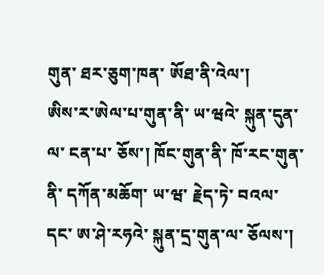གུན་ ཐར་ཅུག་ཁན་ ཨོཐ་ནི་འེལ་།
ཨིས་ར་ཨེལ་པ་གུན་ནི་ ཡ་ཝའེ་ སྐུན་དུན་ལ་ ངན་པ་ ཅོས་། ཁོང་གུན་ནི་ ཁོ་རང་གུན་ནི་ དཀོན་མཆོག་ ཡ་ཝ་ རྗེད་ཏེ་ བའལ་ དང་ ཨ་ཤེ་རཧའེ་ སྐུན་དྲ་གུན་ལ་ ཅོལས་།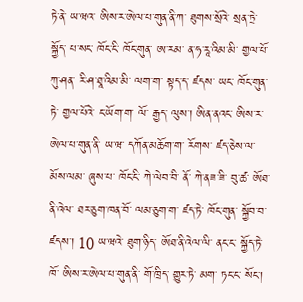ཏེ་ནེ་ ཡ་ཝའ་ ཨིས་ར་ཨེལ་པ་གུན་ནི་ཀ་ ཐུགས་སྲོའེ་ སྲན་ཏྲེ་ སྐྱོད་ པ་སང་ ཁོང་ངི་ ཁོང་གུན་ ཨ་རམ་ ན་ཧ་རཱ་འིམ་མི་ གྱལ་པོ་ ཀུ་ཤན་ རི་ཤ་ཐཱ་འིམ་མི་ ལག་ག་ སྟད་ད་ ཛདས་ ཡང་ ཁོང་གུན་ ཏེ་ གྱལ་པོའེ་ ང་ཡོག་ག་ ལོ་ རྒྱད་ ལུས་། ཨིན་ནའང་ ཨིས་ར་ཨེལ་པ་གུན་ནི་ ཡ་ཝ་ དཀོན་མཆོག་ག་ རོགས་ ཛད་ཅེས་ལ་ མོས་ལམ་ ཞུས་པ་ ཁོང་ངི་ ཀེ་ལེབ་བི་ ནོ་ ཀེ་ནཟ་ཟི་ བུ་ཚ་ ཨོཐ་ནི་འེལ་ ཐར་ཅུག་ཁན་བོ་ ལམ་ཅུག་ག་ ཛད་ཏེ་ ཁོང་གུན་ སྐྱོབ་བ་ ཛདས་། 10 ཡ་ཝའེ་ ཐུག་ཉིད་ ཨོཐ་ནི་འེལ་ལི་ ནང་ང་ སྐྱོད་ཏེ་ ཁོ་ ཨིས་ར་ཨེལ་པ་གུན་ནི་ གོ་ཁྲིད་ གྱུར་ཏེ་ མག་ ཏང་ང་ སོང་།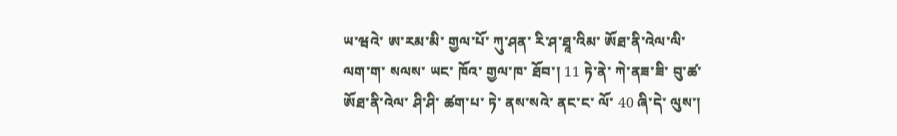ཡ་ཝའེ་ ཨ་རམ་མི་ གྱལ་པོ་ ཀུ་ཤན་ རི་ཤ་ཐཱ་འིམ་ ཨོཐ་ནི་འེལ་ལི་ ལག་ག་ སལས་ ཡང་ ཁོའ་ གྱལ་ཁ་ ཐོབ་། 11 ཏེ་ནེ་ ཀེ་ནཟ་ཟི་ བུ་ཚ་ ཨོཐ་ནི་འེལ་ ཤི་ཤི་ ཚག་པ་ ཏེ་ ནས་སའེ་ ནང་ང་ ལོ་ 40 ཞི་དེ་ ལུས་།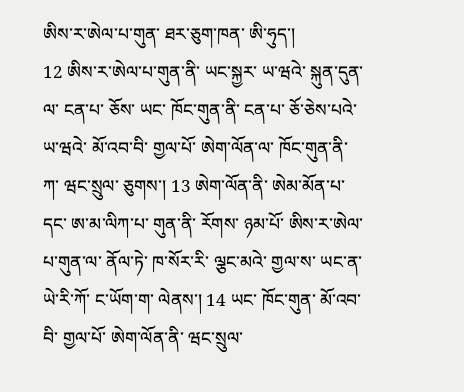ཨིས་ར་ཨེལ་པ་གུན་ ཐར་ཅུག་ཁན་ ཨི་ཧུད་།
12 ཨིས་ར་ཨེལ་པ་གུན་ནི་ ཡང་སྐྱར་ ཡ་ཝའེ་ སྐུན་དུན་ལ་ ངན་པ་ ཅོས་ ཡང་ ཁོང་གུན་ནི་ ངན་པ་ ཅོ་ཅེས་པའེ་ ཡ་ཝའེ་ མོ་འབ་བི་ གྱལ་པོ་ ཨེག་ལོན་ལ་ ཁོང་གུན་ནི་ཀ་ ཝང་སྲུལ་ ཅུགས་། 13 ཨེག་ལོན་ནི་ ཨེམ་མོན་པ་ དང་ ཨ་མ་ལིཀ་པ་ གུན་ནི་ རོགས་ ཉམ་པོ་ ཨིས་ར་ཨེལ་པ་གུན་ལ་ ནོལ་ཏེ་ ཁ་སོར་རི་ ལྕང་མའེ་ གྱལ་ས་ ཡང་ན་ ཡེ་རི་ཀོ་ ང་ཡོག་ག་ ལེནས་། 14 ཡང་ ཁོང་གུན་ མོ་འབ་བི་ གྱལ་པོ་ ཨེག་ལོན་ནི་ ཝང་སྲུལ་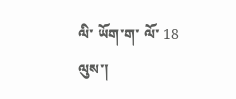ལི་ ཡོག་ག་ ལོ་ 18 ལུས་།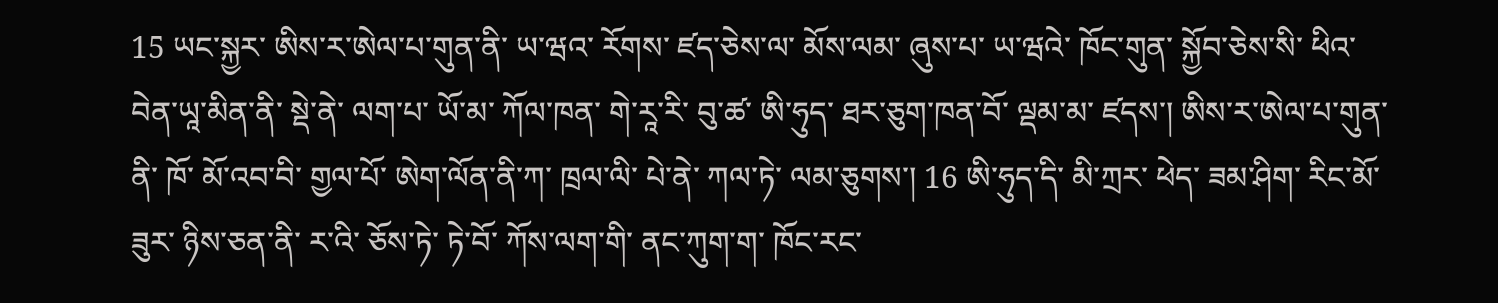15 ཡང་སྐྱར་ ཨིས་ར་ཨེལ་པ་གུན་ནི་ ཡ་ཝའ་ རོགས་ ཛད་ཅེས་ལ་ མོས་ལམ་ ཞུས་པ་ ཡ་ཝའེ་ ཁོང་གུན་ སྐྱོབ་ཅེས་སི་ ཕིའ་ བེན་ཡཱ་མིན་ནི་ སྡེ་ནེ་ ལག་པ་ ཡོ་མ་ ཀོལ་ཁན་ གེ་རཱ་རི་ བུ་ཚ་ ཨི་ཧུད་ ཐར་ཅུག་ཁན་བོ་ ལྡམ་མ་ ཛདས་། ཨིས་ར་ཨེལ་པ་གུན་ནི་ ཁོ་ མོ་འབ་བི་ གྱལ་པོ་ ཨེག་ལོན་ནི་ཀ་ ཁྲལ་ལི་ པེ་ནེ་ ཀལ་ཏེ་ ལམ་ཅུགས་། 16 ཨི་ཧུད་དི་ མི་ཀྲར་ ཕེད་ ཟམ་ཤིག་ རིང་མོ་ ཟུར་ ཉིས་ཅན་ནི་ ར་འི་ ཅོས་ཏེ་ ཏེ་བོ་ ཀོས་ལག་གི་ ནང་ཀུག་ག་ ཁོང་རང་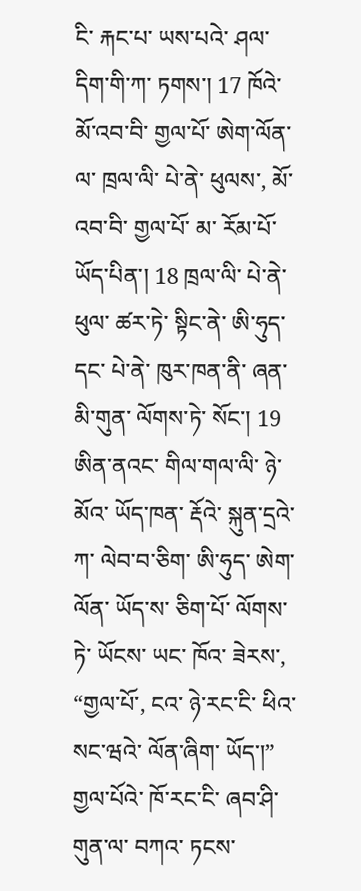ངི་ རྐང་པ་ ཡས་པའེ་ ཤལ་དིག་གི་ཀ་ ཏགས་། 17 ཁོའེ་ མོ་འབ་བི་ གྱལ་པོ་ ཨེག་ལོན་ལ་ ཁྲལ་ལི་ པེ་ནེ་ ཕུལས་, མོ་འབ་བི་ གྱལ་པོ་ མ་ རོམ་པོ་ ཡོད་པིན་། 18 ཁྲལ་ལི་ པེ་ནེ་ ཕུལ་ ཚར་ཏེ་ སྟིང་ནེ་ ཨི་ཧུད་ དང་ པེ་ནེ་ ཁུར་ཁན་ནི་ ཞན་ མི་གུན་ ལོགས་ཏེ་ སོང་། 19 ཨིན་ནའང་ གིལ་གལ་ལི་ ཉེ་མོའ་ ཡོད་ཁན་ རྡོའེ་ སྐུན་དྲའེ་ཀ་ ལེབ་བ་ཅིག་ ཨི་ཧུད་ ཨེག་ལོན་ ཡོད་ས་ ཅིག་པོ་ ལོགས་ཏེ་ ཡོངས་ ཡང་ ཁོའ་ ཟེརས་, “གྱལ་པོ་, ངའ་ ཉེ་རང་ངི་ ཕིའ་ སང་ཝའེ་ ལོན་ཞིག་ ཡོད་།”
གྱལ་པོའེ་ ཁོ་རང་ངི་ ཞབ་ཤི་གུན་ལ་ བཀའ་ ཏངས་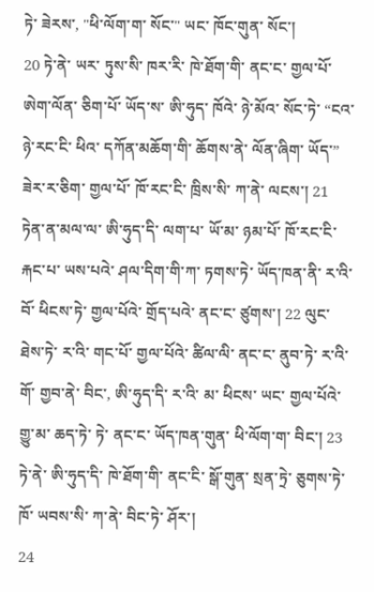ཏེ་ ཟེརས་, "ཕི་ལོག་ག་ སོང་" ཡང་ ཁོང་གུན་ སོང་།
20 ཏེ་ནེ་ ཡར་ ཏུས་སི་ ཁར་རི་ ཁེ་ཐོག་གི་ ནང་ང་ གྱལ་པོ་ ཨེག་ལོན་ ཅིག་པོ་ ཡོད་ས་ ཨི་ཧུད་ ཁོའེ་ ཉེ་མོའ་ སོང་ཏེ་ “ངའ་ ཉེ་རང་ངི་ ཕིའ་ དཀོན་མཆོག་གི་ ཆོགས་ནེ་ ལོན་ཞིག་ ཡོད་” ཟེར་ར་ཅིག་ གྱལ་པོ་ ཁོ་རང་ངི་ ཁྲིས་སི་ ཀ་ནེ་ ལངས་། 21 ཏེན་ན་མལ་ལ་ ཨི་ཧུད་དི་ ལག་པ་ ཡོ་མ་ ཉམ་པོ་ ཁོ་རང་ངི་ རྐང་པ་ ཡས་པའེ་ ཤལ་དིག་གི་ཀ་ ཏགས་ཏེ་ ཡོད་ཁན་ནི་ ར་འི་བོ་ ཕིངས་ཏེ་ གྱལ་པོའེ་ གྲོད་པའེ་ ནང་ང་ ཙུགས་། 22 ལུང་ ཐེས་ཏེ་ ར་འི་ གང་པོ་ གྱལ་པོའེ་ ཚིལ་ལི་ ནང་ང་ ནུབ་ཏེ་ ར་འི་ གོ་ གྱབ་ནེ་ བིང་, ཨི་ཧུད་དི་ ར་འི་ མ་ ཕིངས་ ཡང་ གྱལ་པོའེ་ གྱུ་མ་ ཆད་ཏེ་ ཏེ་ ནང་ང་ ཡོད་ཁན་གུན་ ཕི་ལོག་ག་ བིང་། 23 ཏེ་ནེ་ ཨི་ཧུད་དི་ ཁེ་ཐོག་གི་ ནང་ངི་ སྒོ་གུན་ སྲན་ཏྲེ་ ཅུགས་ཏེ་ ཁོ་ ཡབས་སི་ ཀ་ནེ་ བིང་ཏེ་ ཤོར་།
24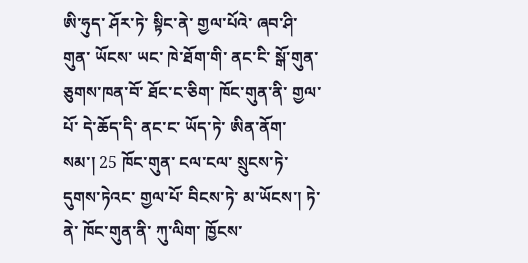ཨི་ཧུད་ ཤོར་ཏེ་ སྟིང་ནེ་ གྱལ་པོའེ་ ཞབ་ཤི་གུན་ ཡོངས་ ཡང་ ཁེ་ཐོག་གི་ ནང་ངི་ སྒོ་གུན་ ཅུགས་ཁན་བོ་ ཐོང་ང་ཅིག་ ཁོང་གུན་ནི་ གྱལ་པོ་ དེ་ཆོད་དི་ ནང་ང་ ཡོད་ཏེ་ ཨིན་ནོག་ སམ་། 25 ཁོང་གུན་ ངལ་ངལ་ སྲུངས་ཏེ་ དུགས་ཏེའང་ གྱལ་པོ་ བིངས་ཏེ་ མ་ཡོངས་། ཏེ་ནེ་ ཁོང་གུན་ནི་ ཀུ་ལིག་ ཁྱོངས་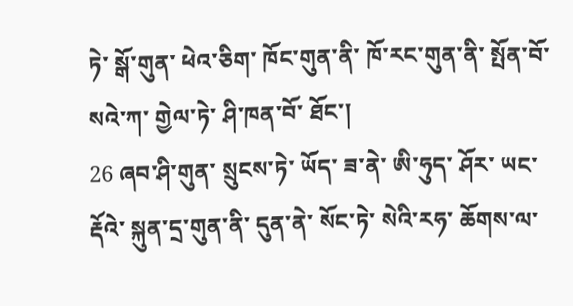ཏེ་ སྒོ་གུན་ ཕེའ་ཅིག་ ཁོང་གུན་ནི་ ཁོ་རང་གུན་ནི་ སྤོན་བོ་ སའེ་ཀ་ གྱེལ་ཏེ་ ཤི་ཁན་བོ་ ཐོང་།
26 ཞབ་ཤི་གུན་ སྲུངས་ཏེ་ ཡོད་ ཟ་ནེ་ ཨི་ཧུད་ ཤོར་ ཡང་ རྡོའེ་ སྐུན་དྲ་གུན་ནི་ དུན་ནེ་ སོང་ཏེ་ སེའི་རཧ་ ཆོགས་ལ་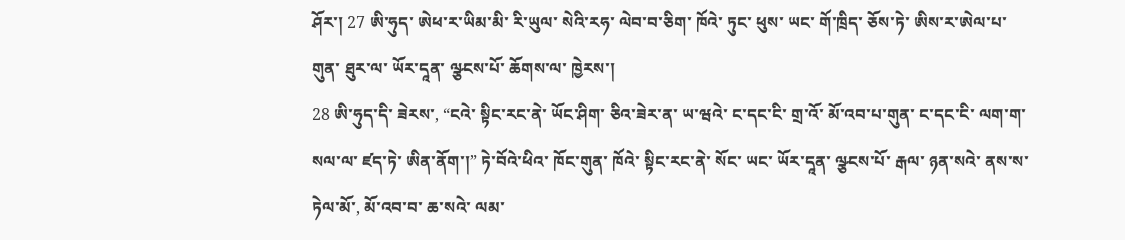ཤོར་། 27 ཨི་ཧུད་ ཨེཕ་ར་ཡིམ་མི་ རི་ཡུལ་ སེའི་རཧ་ ལེབ་བ་ཅིག་ ཁོའེ་ ཏུང་ ཕུས་ ཡང་ གོ་ཁྲིད་ ཅོས་ཏེ་ ཨིས་ར་ཨེལ་པ་གུན་ ཐུར་ལ་ ཡོར་དཱན་ ལྩངས་པོ་ ཆོགས་ལ་ ཁྱེརས་།
28 ཨི་ཧུད་དི་ ཟེརས་, “ངའེ་ སྟིང་རང་ནེ་ ཡོང་ཤིག་ ཅིའ་ཟེར་ན་ ཡ་ཝའེ་ ང་དང་ངི་ གྲ་འོ་ མོ་འབ་པ་གུན་ ང་དང་ངི་ ལག་ག་ སལ་ལ་ ཛད་ཏེ་ ཨིན་ནོག་།” ཏེ་བོའེ་ཕིའ་ ཁོང་གུན་ ཁོའེ་ སྟིང་རང་ནེ་ སོང་ ཡང་ ཡོར་དཱན་ ལྩངས་པོ་ རྒལ་ ཉན་སའེ་ ནས་ས་ ཏེལ་མོ་, མོ་འབ་བ་ ཆ་སའེ་ ལམ་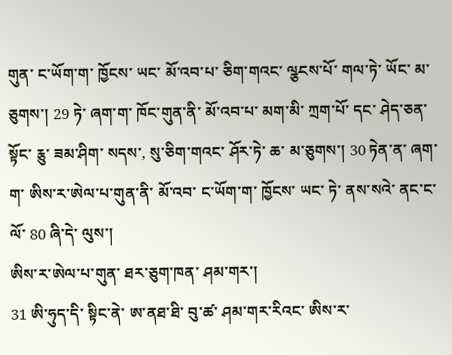གུན་ ང་ཡོག་ག་ ཁྱོངས་ ཡང་ མོ་འབ་པ་ ཅིག་གའང་ ལྩངས་པོ་ གལ་ཏེ་ ཡོང་ མ་ ཅུགས་། 29 ཏེ་ ཞག་ག་ ཁོང་གུན་ནི་ མོ་འབ་པ་ མག་མི་ ཀྲག་པོ་ དང་ ཤེད་ཅན་ སྟོང་ རྕུ་ ཟམ་ཤིག་ སདས་, སུ་ཅིག་གའང་ ཤོར་ཏེ་ ཆ་ མ་ཅུགས་། 30 ཏེན་ན་ ཞག་ག་ ཨིས་ར་ཨེལ་པ་གུན་ནི་ མོ་འབ་ ང་ཡོག་ག་ ཁྱོངས་ ཡང་ ཏེ་ ནས་སའེ་ ནང་ང་ ལོ་ 80 ཞི་དེ་ ལུས་།
ཨིས་ར་ཨེལ་པ་གུན་ ཐར་ཅུག་ཁན་ ཤམ་གར་།
31 ཨི་ཧུད་དི་ སྟིང་ནེ་ ཨ་ནཐ་ཐི་ བུ་ཚ་ ཤམ་གར་རིའང་ ཨིས་ར་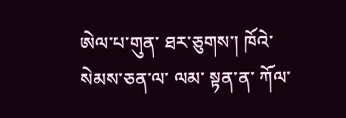ཨེལ་པ་གུན་ ཐར་ཅུགས་། ཁོའེ་ སེམས་ཅན་ལ་ ལམ་ སྟན་ན་ ཀོལ་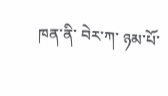ཁན་ནི་ བེར་ཀ་ ཉམ་པོ་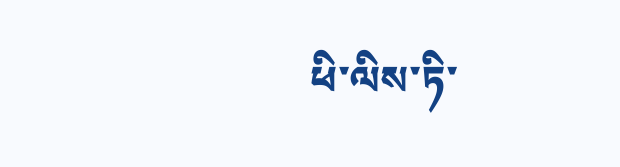ཕི་ལིས་ཏི་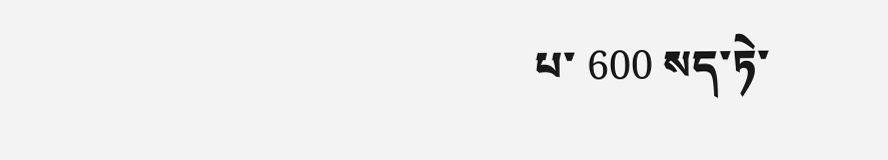པ་ 600 སད་ཏེ་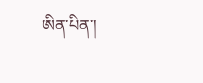ཨིན་པིན་།